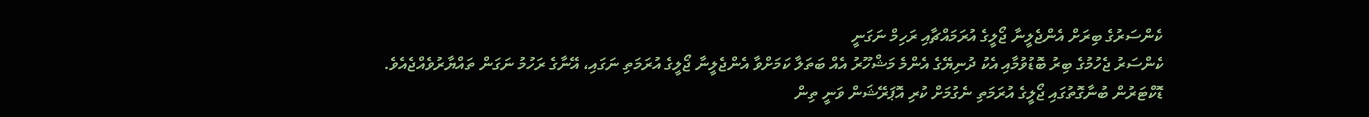ކެންސަރުގެ ބިރަށް އެންޖެލީނާ ޖޯލީގެ އުރަމައްޗާއި ރަހިމް ނަގަނީ
ކެންސަރު ޖެހުމުގެ ބިރު ބޮޑުވުމާއި އެކު ދުނިޔޭގެ އެންމެ މަޝްހޫރު އެއް ބަތަލާ ކަމަށްވާ އެންޖެލީނާ ޖޯލީގެ އުރަމަތި ނަގައި، އޭނާގެ ރަހުމު ނަގަން ތައްޔާރުވެއްޖެއެވެ.
ޑޮކްޓަރުން ބުނާގޮތުގައި ޖޯލީގެ އުރަމަތި ނެގުމަށް ކުރި އޮޕަރޭޝަން ވަނީ ތިން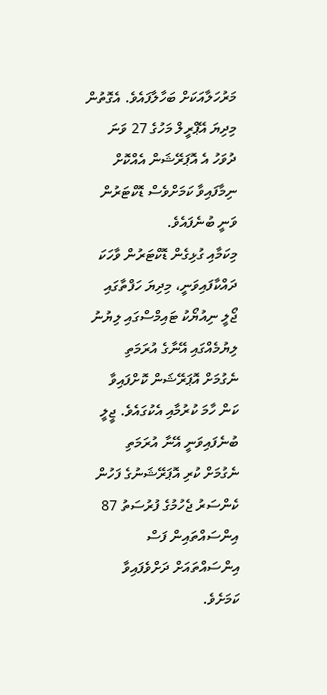މަރުހަލާއަކަށް ބަހާލާފައެވެ. އެގޮތުން މިދިޔަ އޭޕްރީލް މަހުގެ 27 ވަނަ ދުވަހު އެ އޮޕަރޭޝަން އެއްކޮށް ނިމާފައިވާ ކަމަށްވެސް ޑޮކްޓަރުން ވަނީ ބުނެފައެވެ.
މިކަމާއި ގުޅިގެން ޑޮކްޓަރުން ވާހަކަ ދައްކާފައިވަނީ، މިދިޔަ ހަފްތާގައި ޖޯލީ ނިއުޔޯކު ޓައިމްސްގައި ލިޔުނު ލިޔުމެއްގައި އޭނާގެ އުރަމަތި ނެގުމަށް އޮޕަރޭޝަން ކޮށްފައިވާ ކަން ހާމަ ކުރުމާއި އެކުގައެވެ. ޖީލީ ބުނެފައިވަނީ އޭނާ އުރަމަތި ނެގުމަށް ކުރި އޮޕަރޭޝަނުގެ ފަހުން ކެންސަރު ޖެހުމުގެ ފުރުސަތު 87 އިންސައްތައިން ފަސް އިންސައްތައަށް ދަށްވެފައިވާ ކަމަށެވެ.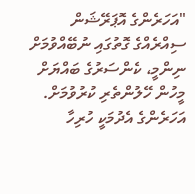"އަހަރެންގެ އޮޕަރޭޝަން ސިއްރެއްގެ ގޮތުގައި ނުބޭއްވުމަށް ނިންމީ، ކެންސަރުގެ ބައްޔަށް މީހުން ހޭލުންތެރި ކުރުވުމަށް. އަހަރެންގެ އެދުމަކީ ހުރިހާ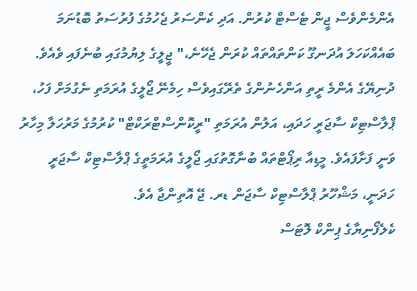އެންމެންވެސް ޖީން ޓެސްޓް ކުރުން. އަދި ކެންސަރު ޖެހުމުގެ ފުރުސަތު ބޮޑުނަމަ ބައެއްކަހަލަ އުދަނގޫ ކަންތައްތައް ކުރަން ޖެހޭނެ،" ޖީލީގެ ލިޔުމުގައި ބުނެފައި ވެއެވެ.
ދުނިޔޭގެ އެންމެ ރީތި އަންހެނުންގެ ތެރޭގައިވެސް ހިމެނޭ ޖޯލީގެ އުރަމަތި ނެގުމަށް ފަހު، ޕްލާސްޓިކް ސާޖަރީ ހަދައި، އަލުން އުރަމަތި "ރީކޮންސްޓްރަކްޓް" ކުރުމުގެ މަރުހަލާ މިހާރު ވަނީ ފަށާފައެވެ. މީޑިއާ ރިޕޯޓްތައް ބުނާގޮތުގައި ޖޯލީގެ އުރަމަތީގެ ޕްލާސްޓިކް ސާޖަރީ ހަދަނީ، މަޝްހޫރު ޕްލާސްޓިކް ސާޖަން ޑރ. ޖޭ އޮތިންޖާ އެވެ.
ކެލެފޯނިޔާގެ ޕިންކް ލޮޓަސް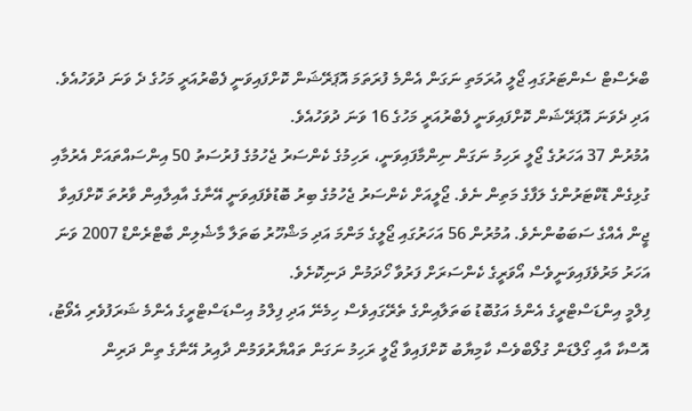ބްރެސްޓް ސެންޓަރުގައި ޖޯލީ އުރަމަތި ނަގަން އެންމެ ފުރަތަމަ އޮޕަރޭޝަން ކޮށްފައިވަނީ ފެބްރުއަރީ މަހުގެ ދެ ވަނަ ދުވަހުއެވެ. އަދި ދެވަނަ އޮޕަރޭޝަން ކޮށްފައިވަނީ ފެބްރުއަރީ މަހުގެ 16 ވަނަ ދުވަހުއެވެ.
އުމުރުން 37 އަހަރުގެ ޖޯލީ ރަހިމު ނަގަން ނިންމާފައިވަނީ، ރަހިމުގެ ކެންސަރު ޖެހުމުގެ ފުރުސަތު 50 އިންސައްތައަށް އެރުމާއި ގުޅިގެން ޑޮކްޓަރުންގެ ލަފާގެ މަތިން ނެވެ. ޖޯލީއަށް ކެންސަރު ޖެހުމުގެ ބިރު ބޮޑުވެފައިވަނީ އޭނާގެ އާއިލާއިން ވާރުތަ ކޮށްފައިވާ ޖީން އެއްގެ ސަބަބުންނެވެ. އުމުރުން 56 އަހަރުގައި ޖޯލީގެ މަންމަ އަދި މަޝްހޫރު ބަތަލާ މާޝެލިން ބާޓްރެންޑް 2007 ވަނަ އަހަރު މަރުވެފައިވަނީވެސް އޯވަރީގެ ކެންސަރަށް ފަރުވާ ހޯދަމުން ދަނިކޮށެވެ.
ފިލްމީ އިންޑަސްޓްރީގެ އެންމެ އަގުބޮޑު ބަތަލާއިންގެ ތެރޭގައިވެސް ހިމެނޭ އަދި ފިލްމު އިސްޑަސްޓްރީގެ އެންމެ ޝަރަފުވެރި އެވޯޓު، އޮސްކާ އާއި ގޯލްޑަން ގުލޯބްވެސް ކާމިޔާބު ކޮށްފައިވާ ޖޯލީ ރަހިމު ނަގަން ތައްޔާރުވަމުން ދާއިރު އޭނާގެ ތިން ދަރިން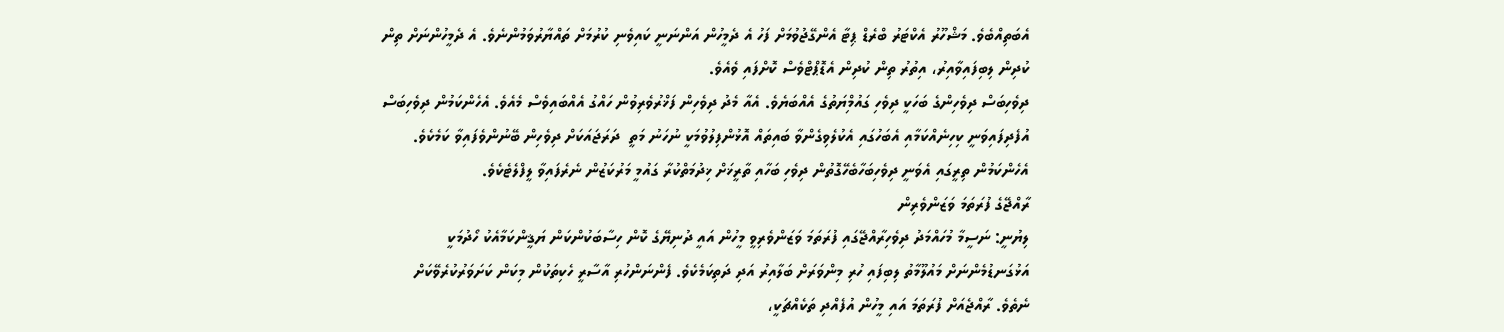އެބަތިއްބެވެ. މަޝްހޫރު އެކްޓަރު ބްރެޑް ޕިޓާ އެންގޭޖުވުމަށް ފަހު އެ ދެމީހުން އަންނަނީ ކައިވެނި ކުރުމަށް ތައްޔާރުވަމުންނެވެ. އެ ދެމީހުންނަށް ތިން ކުދިން ލިބިފައިވާއިރު، އިތުރު ތިން ކުދިން އެޑޮޕްޓްވެސް ކޮށްފައި ވެއެވެ.
ދިވެހިބަސް ދިވެހިންގެ ބަހަކީ ދިވެހި ގައުމިްޔަތުގެ އެއްބަޔެވެ. އެއާ މެދު ދިވެހިން ފަޚްރުވެރިވުން ހައްގު އެއްބައިވެސް މެއެވެ. އެހެންކަމުން ދިވެހިބަސް އުފެދިފައިވަނީ ކިހިނެއްކަމާއި އެބަހުގައި އެކުލެވިގެންވާ ބައިތައް އޮޅުންފިލުވުމަކީ ނުހަނު މަތީ  ދަރަޖައަކަށް ދިވެހިން ބޭނުންވެފައިވާ ކަމެކެވެ. އެހެންކަމުން ތިރީގައި އެވަނީ ދިވެހިބަހާބެހޭގޮތުން ދިވެހި ބަހާއި ތާރީޚަށް ޚިދުމަތްކުރާ ގައުމީ މަރުކަޒުން ނެރެފައިވާ ލީފްލެޓެކެވެ.
ރާއްޖޭގެ ފުރަތަމަ ވަޒަންވެރިން
ލިޔުނީ: ނަސީމާ މުހައްމަދު ދިވެހިރާއްޖޭގައި ފުރަތަމަ ވަޒަންވެރިވީ މީހުން އައީ ދުނިޔޭގެ ކޮން ހިސާބަކުންކަން ޔަޤީންކަމާއެކު ހޯދުމަކީ އަޅުގަނޑުމެންނަށް މައުލޫމާތު ލިބިފައި ހުރި މިންވަރަށް ބަލާއިރު އަދި ދަތިކަމެކެވެ. ފެންނަންހުރި އާސާރީ ހެކިތަކުން މިކަން ކަށަވަރުކުރެވޭކަށް ނެތެވެ. ރާއްޖެއަށް ފުރަތަމަ އައި މީހުން އުފެއްދި ތަކެއްޗަކީ،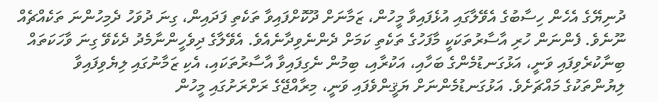ދުނިޔޭގެ އެހެން ހިސާބުގެ އެވޭލާގައި އުޅެފައިވާ މީހުން، ޒަމާނަށް ދޫކޮށްފައިވާ ތަކެތި ފަދައިން، ގިނަ ދުވަހު ދެމިހުންނަ ތަކެއްޗެއް ނޫނެވެ. ފެންނަން ހުރި އާސާރުތަކަކީ މާފަހުގެ ތަކެތި ކަމަށް ދެންނެވިދާނެއެވެ. އެވޭލާގެ ދިވެހީންނާމެދު ދެކެވޭ ގިނަ ވާހަކަތައް ބިނާކުރެވިފައި ވަނީ، އަޅުގަނޑުމެންގެ ބަހާއި، އަކުރާއި، ބިމުން ނެގިފައިވާ އާސާރުތަކައި، އެކި ޒަމާނުގައި ލިޔެވިފައިވާ ލިޔުންތަކުގެ މައްޗަށެވެ. އަޅުގަނޑުމެންނަށް ޔަޤީންވެފައި ވަނީ، މިރާއްޖޭގެ ރަށްރަށުގައި މީހުން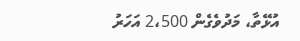އުޅޭތާ، މަދުވެގެން 2،500 އަހަރު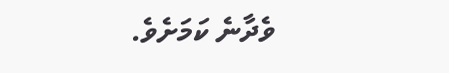ވެދާނެ ކަމަށެވެ.